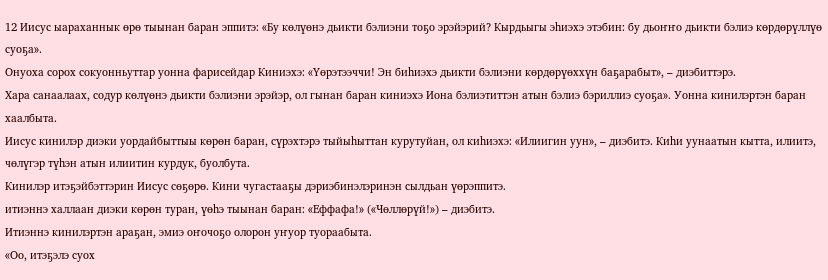12 Иисус ыараханнык өрө тыынан баран эппитэ: «Бу көлүөнэ дьикти бэлиэни тоҕо эрэйэрий? Кырдьыгы эһиэхэ этэбин: бу дьоҥҥо дьикти бэлиэ көрдөрүллүө суоҕа».
Онуоха сорох сокуонньуттар уонна фарисейдар Киниэхэ: «Үөрэтээччи! Эн биһиэхэ дьикти бэлиэни көрдөрүөххүн баҕарабыт», – диэбиттэрэ.
Хара санаалаах, содур көлүөнэ дьикти бэлиэни эрэйэр, ол гынан баран киниэхэ Иона бэлиэтиттэн атын бэлиэ бэриллиэ суоҕа». Уонна кинилэртэн баран хаалбыта.
Иисус кинилэр диэки уордайбыттыы көрөн баран, сүрэхтэрэ тыйыһыттан курутуйан, ол киһиэхэ: «Илиигин уун», – диэбитэ. Киһи уунаатын кытта, илиитэ, чөлүгэр түһэн атын илиитин курдук, буолбута.
Кинилэр итэҕэйбэттэрин Иисус сөҕөрө. Кини чугастааҕы дэриэбинэлэринэн сылдьан үөрэппитэ.
итиэннэ халлаан диэки көрөн туран, үөһэ тыынан баран: «Еффафа!» («Чөллөрүй!») – диэбитэ.
Итиэннэ кинилэртэн араҕан, эмиэ оҥочоҕо олорон уҥуор туораабыта.
«Оо, итэҕэлэ суох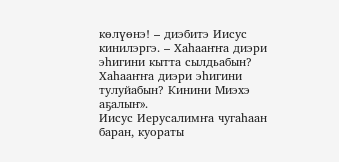көлүөнэ! – диэбитэ Иисус кинилэргэ. – Хаһааҥҥа диэри эһигини кытта сылдьабын? Хаһааҥҥа диэри эһигини тулуйабын? Кинини Миэхэ аҕалыҥ».
Иисус Иерусалимҥа чугаһаан баран, куораты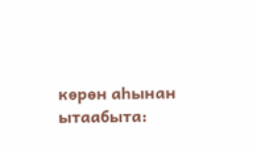көрөн аһынан ытаабыта: